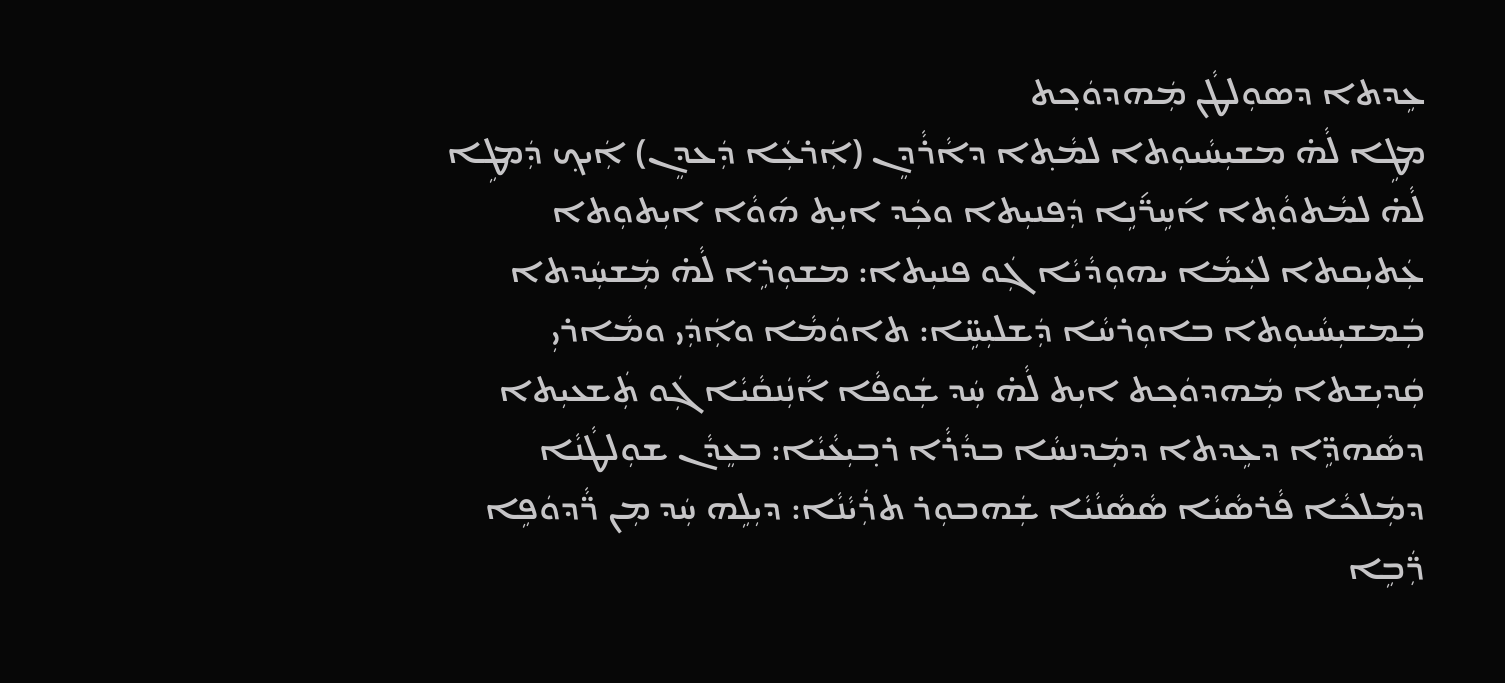ܥܹܕܬܐ ܕܣܘܼܠܛܵܢ ܡܲܗܕܘܿܟ݂ܬ
ܡܛܹܐ ܠܵܗ̇ ܡܫܝܼܚܵܝܘܼܬܐ ܠܡܵܬ݂ܐ ܕܐܵܪܵܕܸܢ (ܐܲܪܥܲܐ ܕܲܥܕܸܢ) ܐܲܝܟ݂ ܕܲܡܛܹܐ ܠܵܗ̇ ܠܡܵܬܘܵܬ݂ܐ ܐ݇ܚܹܪ̈݇ܢܹܐ ܕܲܦܢܝܼܬܐ ܘܟܲܕ ܐܝܼܬ݂ ܗ݇ܘܵܐ ܐܝܼܬܘܼܬܐ ܥܲܬܝܼܩܬܐ ܠܥܲܡܵܐ ܝܗܘܼܕܵܝܵܐ ܓܲܘ ܦܢܝܼܬܐ: ܡܫܘܼܪܹܐ ܠܵܗ̇ ܡܲܫܚܲܕܬܐ ܒܲܡܫܝܼܚܵܝܘܼܬܐ ܒܐܘܼܪܚܵܐ ܕܲܫܠܝܼܚܹ̈ܐ: ܬܐܘܿܡܵܐ ܘܐܲܕܲܝ ܘܡܵܐܪܝܼ
ܩܲܕܝܼܫܬܐ ܡܲܗܕܘܿܟ݂ܬ ܐܝܼܬ ܠܵܗ̇ ܚܲܕ ܫܲܘܦܵܐ ܐܵܢܲܢܩܵܝܵܐ ܓܲܘ ܬܲܫܥܝܼܬܐ ܕܣܵܗܕܹ̈ܐ ܕܥܹܕܬܐ ܕܡܲܕܢܚܵܐ ܒܕܵܪܵܐ ܪܒ݂ܝܼܥܵܝܵܐ: ܒܥܸܕܵܢ ܫܘܼܠܛܵܢܵܐ ܕܡܲܠܟܵܐ ܦܵܪܣܵܝܵܐ ܣܵܣܵܢܵܝܵܐ ܫܲܗܒܘܼܪ ܬܪܲܝܵܢܵܐ: ܕܝܼܠܹܗ ܚܲܕ ܡܼܢ ܪ̈ܵܕܘܿܦܹܐ ܪ̈ܲܒܹܐ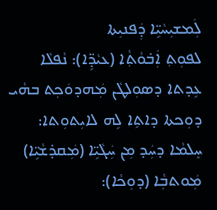ܠܲܡܫܝܼܚܵܝܹ̈ܐ ܕܲܦܢܝܼܬܐ
ܠܦܘܼܬ݂ ܐܲܒ̇ܘܵܬ݂ܵܐ (ܥܝܵܕܹ̈ܐ): ܢܵܦܠܵܐ ܥܹܕܬܐ ܕܣܘܼܠܛܵܢ ܡܲܗܕܘܿܟ݂ܬ ܒܗܵܝ ܕܘܼܟܬܐ ܕܐܬܹܐ ܠܹܗ ܠܐܝܼܬܘܼܬܐ: ܚܸܠܡܵܐ ܕܚܲܕ ܡܼܢ ܚܲܓܵܝܹ̈ܐ (ܡܲܩܕ̇ܫܵܝܹ̈ܐ)
ܡܲܘܬܒ݂ܵܐ (ܕܘܼܟܵܐ):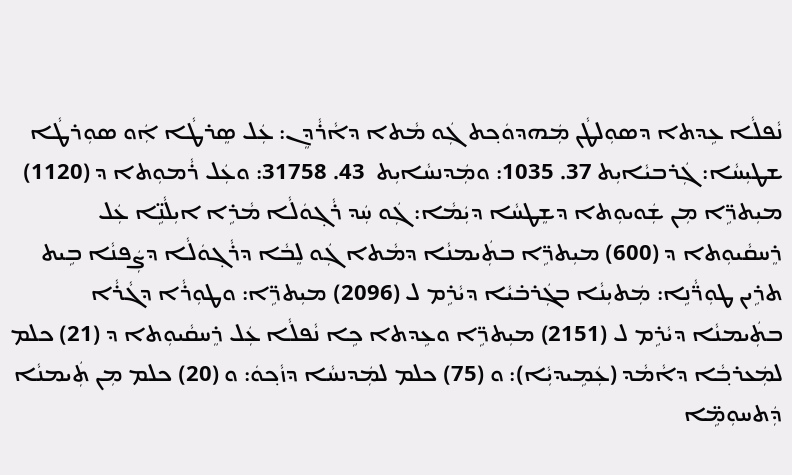ܢܵܦܠܵܐ ܥܹܕܬܐ ܕܣܘܼܠܛܵܢ ܡܲܗܕܘܿܟ݂ܬ ܓܲܘ ܡܵܬܐ ܕܐܵܪܵܕܸܢ: ܥܲܠ ܣܸܪܛܵܐ ܐܲܘ ܣܘܼܪܛܵܐ ܫܛܝܼܚܵܐ: ܓܲܪܒܝܵܐܝܼܬ 37. 1035: ܘܡܲܕܢܚܵܐܝܼܬ  43. 31758: ܘܥܲܠ ܪܵܡܘܼܬܐ ܕ (1120) ܡܝܼܬܪܹ̈ܐ ܡܼܢ ܫܲܘܝܘܼܬܐ ܕܫܸܛܚܵܐ ܕܝܲܡܵܐ: ܓܲܘ ܚܲܕ ܪܵܓ݂ܘܿܠܵܐ ܡܵܪܹܐ ܐܝܼܠܵܢܹ̈ܐ ܥܲܠ ܪܸܚܩܵܝܘܼܬܐ ܕ (600) ܡܝܼܬܪܹ̈ܐ ܒܬܲܝܡܢܵܐ ܕܡܵܬܐ ܓܲܘ ܠܸܒܵܐ ܕܪܵܓ݂ܘܿܠܵܐ ܕܨܲܦܢܵܐ ܒܹܝܬ ܬܪܹܝܢ ܛܘܼܪ̈ܵܢܹܐ: ܡܲܬܝܼܢܵܐ ܒܓܲܪܒ̇ܝܵܐ ܕܝܵܪܹܡ ܠ (2096) ܡܝܼܬܪܹ̈ܐ: ܘܛܘܼܪܵܐ ܕܓܵܪܵܐ ܒܬܲܝܡܢܵܐ ܕܝܵܪܹܡ ܠ (2151) ܡܝܼܬܪܹ̈ܐ ܘܥܹܕܬܐ ܟܹܐ ܢܵܦܠܵܐ ܥܲܠ ܪܸܚܩܵܝܘܼܬܐ ܕ (21) ܟܠܡ ܠܡܲܥܪܒ݂ܵܐ ܕܐܵܡܵܕ (ܥܲܡܹܝܕܝܼܵܐ): ܘ (75) ܟܠܡ ܠܡܲܕܢܚܵܐ ܕܙܵܟ݂ܘܿ: ܘ (20) ܟܠܡ ܡܼܢ ܬܲܝܡܢܵܐ ܕܲܬܚܘܼܡܹ̈ܐ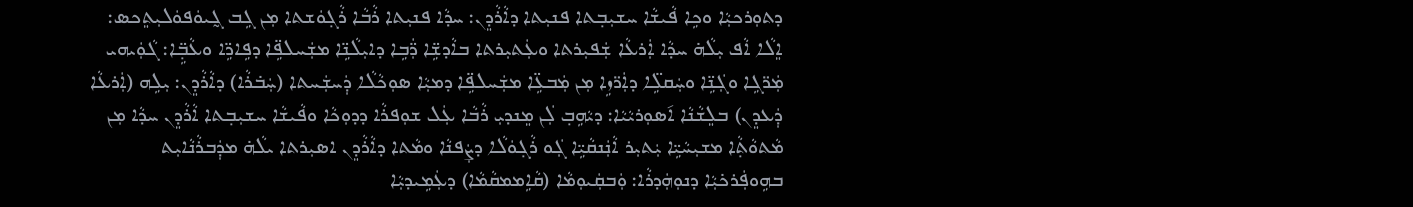ܕܬܘܼܪܟܝܼܵܐ ܘܟܹܐ ܦܵܝܫܵܐ ܚܫܝܼܒ݂ܬܐ ܦܢܝܼܬܐ ܕܐܵܪܵܕܸܢ: ܚܕܵܐ ܦܢܝܼܬܐ ܪܵܒܵܐ ܪܵܓ݂ܘܿܫܬܐ ܡܼܢ ܓܹܒ ܓ̰ܝܘܿܦܘܿܠܝܼܬܸܟܣ: ܐܸܠܵܐ ܐܵܦ ܝܼܠܵܗ̇ ܚܕܵܐ ܐܲܪܥܵܐ ܫܲܦܝܼܪܬܐ ܘܥܲܬܝܼܪܬܐ ܒܐܵܕܫܹ̈ܐ ܪ̈ܲܒܹܐ ܕܐܝܼܠܵܢܹ̈ܐ ܡܫܲܚܠܦܹ̈ܐ ܕܦܹܐܪܹ̈ܐ ܘܥܵܒ݂ܹ̈ܐ: ܓܵܘܲܝܗܝ ܡܲܪ̈ܓܹܐ ܘܓܲܢܹ̈ܐ ܘܚܲܩܠܹ̈ܐ ܕܐܲܪ̈ܙܹܐ ܡܼܢ ܡܲܒܥܹ̈ܐ ܡܫܲܚܠܦܹ̈ܐ ܕܡܝܼܵܐ ܣܘܼܟܵܠܵܐ ܕܲܚܫܲܚܬܐ (ܚܲܒ̇ܪܵܐ) ܕܐܵܪܵܕܸܢ: ܝܼܠܹܗ (ܐܲܪܥܵܐ ܕܲܥܕܸܢ) ܒܠܸܫܵܢܵܐ ܐ݇ܣܘܼܪܝܵܝܵܐ: ܕܝܵܗܹܒ݂ ܠܲܢ ܡܸܢܕܝܼ ܪܵܒܵܐ ܥܲܠ ܫܘܼܦܪܵܐ ܕܕܘܼܟܵܐ ܘܦܵܝܫܵܐ ܚܫܝܼܒ݂ܬܐ ܐܵܪܵܕܸܢ ܚܕܵܐ ܡܼܢ ܡܵܬܘܵܬ݂ܵܐ ܡܫܝܼܚܵܝܹ̈ܐ ܝܲܬܝܼܪ ܐܵܢܲܢܩܵܝܹ̈ܐ ܓܲܘ ܪܵܓ݂ܘܿܠܵܐ ܕܨܲܦܢܵܐ ܘܡܵܬܐ ܕܐܵܪܵܕܸܢ ܐܣܝܼܪܬܐ ܝܠܵܗ̇ ܡܕܲܒܪܵܢܵܐܝܼܬ ܒܗܹܘܦܲܪܟ̇ܝܼܵܐ ܕܢܘܼܗܲܕܪܵܐ: ܘܲܒܩܲܝܘܼܡܵܐ (ܩܵܐܹܡܡܩܵܡܵܐ) ܕܥܲܡܹܝܕܝܼܵܐ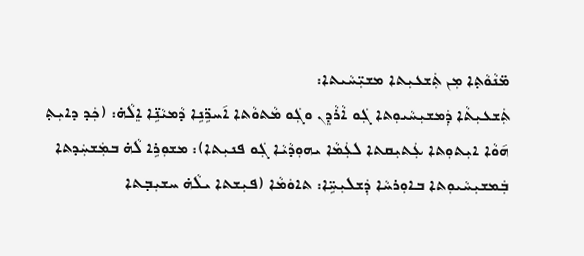ܡ̈ܢܵܘܵܬ݂ܐ ܡܼܢ ܬܲܫܥܝܼܬܐ ܡܫܝܼ̈ܚܵܝܬܐ:
ܬܲܫܥܝܼܬܵܐ ܕܲܡܫܝܼܚܵܝܘܼܬܐ ܓܲܘ ܐܵܪܵܕܸܢ ܘܓܲܘ ܡܵܬܘܵܬܐ ܐ݇ܚܪܹ̈ܢܹܐ ܕܵܡܝܵܢܹ̈ܐ ܐܸܠܵܗ̇: (ܟܲܕ ܕܐܝܼܬ݂ ܗ݇ܘܵܐ ܐܝܼܬܘܼܬܐ ܥܲܬܝܼܩܬܐ ܠܥܲܡܵܐ ܝܗܘܼܕܵܝܵܐ ܓܲܘ ܦܢܝܼܬܐ): ܡܫܘܼܪܹܐ ܠܵܗ̇ ܒܡܲܫܚܲܕܬܐ ܒܲܡܫܝܼܚܵܝܘܼܬܐ ܒܐܘܼܪܚܵܐ ܕܲܫܠܝܼܚܹ̈ܐ: ܬܐܘܿܡܵܐ (ܦܝܼܫܬܐ ܝܠܵܗ̇ ܚܫܝܼܒ݂ܬܐ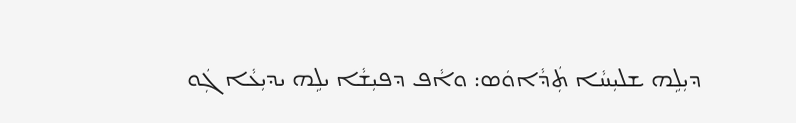ܕܝܼܠܹܗ ܫܠܝܼܚܵܐ ܬܲܕܵܐܘܿܣ: ܘܐܵܦ ܕܦܝܼܫܵܐ ܝܠܹܗ ܝܕܝܼܥܵܐ ܓܲܘ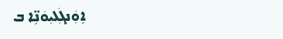ܐܹܘܲܢܓܲܠܝܼܘܿܢܹ̈ܐ ܒ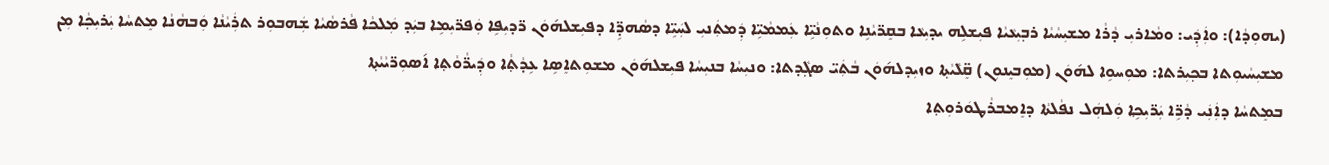(ܝܗܘܼܕܵܐ): ܘܐܲܕܲܝ: ܘܡܵܐܪܝܼ ܕܵܪܵܐ ܡܫܝܼܚܵܝܵܐ ܪܒ݂ܝܼܥܵܝܵܐ ܦܝܼܫܠܹܗ ܝܕܝܼܥܵܐ ܒܩܸܪ̈ܝܵܢܹܐ ܘܬܘܼܢܵܝܹ̈ܐ ܥܲܡܡܵܝܹ̈ܐ ܕܲܡܬܲܢܝܼ ܠܚܲܝܹ̈ܐ ܕܣܵܗܕܹ̈ܐ ܕܦܝܼܫܠܗ݇ܘܿܢ ܪ̈ܕܝܼܦܹܐ ܘܲܦܪ̈ܝܼܡܹܐ ܒܝܲܕ ܡܲܠܟܵܐ ܦܵܪܣܵܝܵܐ ܫܲܗܒܘܼܪ ܬܪܲܝܵܢܵܐ ܘܲܒܗܵܢܵܐ ܡܸܬܚܵܐ ܝܲܪܝܼܟ݂ܵܐ ܡܼܢ ܡܫܝܼܚܵܝܘܼܬܐ ܒܟ݂ܝܼܪܬܐ: ܡܘܼܚܘܹܐ ܠܗ݇ܘܿܢ (ܡܘܼܒܝܸܢܘܼܢ) ܩܸ̈ܠܵܝܵܬ݂ܐ ܘܙܝܼܕܠܗ݇ܘܿܢ ܒܵܬܲܝ̈ ܣܓ݂ܵܕܬܐ: ܘܢܝܼܚܵܐ ܒܢܝܼܚܵܐ ܦܝܼܫܠܗ݇ܘܿܢ ܡܫܘܼܬܐܸܣܹܐ ܥܹܕܵܬ݂ܵܐ ܘܕܲܝܪ̈ܵܘܵܬ݂ܐ ܐ݇ܣܘܼܪ̈ܝܵܝܵܬ݂ܐ
ܒܡܸܬܚܵܐ ܕܐܲܢܲܝ ܕܵܪܹ̈ܐ ܝܲܪ̈ܝܼܟ݂ܹܐ ܘܲܠܗܲܠ ܢܦܵܠܬܵܐ ܕܐܸܡܒܪܵܛܘܿܪܘܼܬ݂ܐ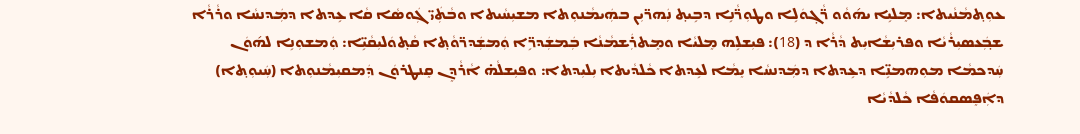ܥܘܼܬ݂ܡܵܢܵܝܬܐ: ܡܸܠܝܹܐ ܝܗ݇ܘܵܘ ܪ̈ܵܓ݂ܘܿܠܹܐ ܘܛܘܼܪ̈ܵܢܹܐ ܕܒܹܝܬ݂ ܢܲܗܪ̈ܝܼܢ ܒܗܲܝܡܵܢܘܼܬܐ ܡܫܝܼܚܵܝܬܐ ܘܒܵܬܲܝ̈ ܓܲܘܣܵܐ ܩܵܐ ܥܹܕܬܐ ܕܡܲܕܢܚܵܐ ܘܪܵܪܵܐ ܫܒ݂ܲܥܣܝܼܪܵܝܵܐ ܘܦܪܝܼܫܵܐܝܼܬ ܕܵܪܵܐ ܕ (18): ܦܝܼܫܠܹܗ ܡܸܠܝܵܐ ܘܡܸܬܪܲܫܡܵܢܵܐ ܒܲܡܫܲܕܪܹ̈ܐ ܘܲܡܫܲܕܪ̈ܘܵܬ݂ܐ ܩܵܬ݂ܘܿܠܝܼܩܵܝܹ̈ܐ: ܘܲܡܫܘܼܢܹܐ ܠܗ݇ܘܿܢ ܚܲܕܟܡܵܐ ܡܘܼܗܡܢܹ̈ܐ ܕܥܹܕܬܐ ܕܡܲܕܢܚܵܐ ܝܸܡܵܐ ܠܥܹܕܬܐ ܟܵܠܕܵܝܬܐ ܝܼܠܝܼܕܬܐ: ܘܦܝܼܫܠܵܗ̇ ܐܵܪܵܕܸܢ ܩܸܢܛܪܘܿܢ ܕܲܡܩܝܼܡܵܢܘܼܬܐ (ܚܲܝܘܼܬ݂ܐ) ܕܐܲܦܸܣܩܘܿܦܵܐ ܟܵܠܕܵܝܵܐ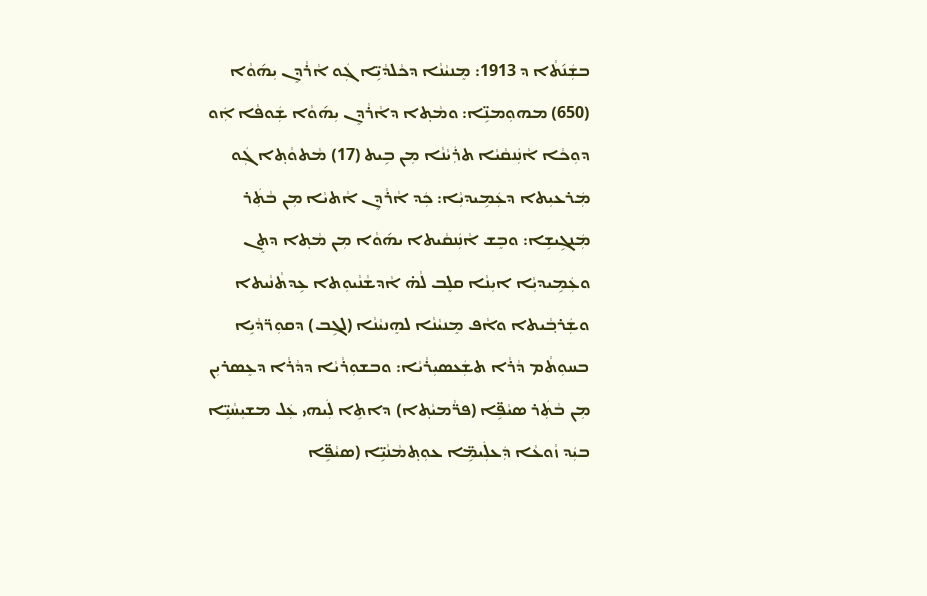ܒܫܲܢ݇ܬܵܐ ܕ 1913: ܡܸܢܝܵܢܵܐ ܕܟܵܠܕܵܝܹ̈ܐ ܓܲܘ ܐܵܪܵܕܸܢ ܝܼܗ݇ܘܵܐ (650) ܡܗܘܼܡܢܹ̈ܐ: ܘܡܵܬ݂ܐ ܕܐܵܪܵܕܸܢ ܝܼܗ݇ܘܵܐ ܫܲܘܦܵܐ ܐܲܘ ܕܘܼܟܵܐ ܐܵܢܲܢܩܵܝܵܐ ܬܪܲܝܵܢܵܐ ܡܼܢ ܒܹܝܬ (17) ܡܵܬܘܵܬ݂ܐ ܓܲܘ ܡܲܪܥܝܼܬܐ ܕܥܲܡܹܝܕܝܼܵܐ: ܟܲܕ ܐܵܪܵܕܸܢ ܐܵܬܝܵܐ ܡܼܢ ܒܵܬܲܪ ܡܲܢܓܹܝܫܹܐ: ܘܒܸܫ ܐܵܢܲܢܩܵܝܬܐ ܝܗ݇ܘܵܐ ܡܼܢ ܡܵܬ݂ܐ ܕܬܸܢ ܘܥܲܡܹܝܕܝܼܵܐ ܐܝܼܢܵܐ ܩܠܸܒ ܠܵܗ̇ ܐܵܕܫܵܢܵܝܘܼܬܐ ܥܹܕܬܵܢܵܝܬܐ ܘܫܲܪܒ݂ܵܝܬܐ ܘܐܵܦ ܡܸܢܝܵܢܵܐ ܠܗܸܢܝܵܢܵܐ (ܠܓܹܒ) ܕܩܘܼܪ̈ܕܵܝܹܐ ܒܚܘܼܬܵܡ ܕܵܪܵܐ ܬܫܲܥܣܝܼܪܵܝܵܐ: ܘܒܫܘܼܪܵܝܵܐ ܕܕܵܪܵܐ ܕܥܸܣܪܝܼܢ ܡܼܢ ܒܵܬܲܪ ܣܝܵܦܹ̈ܐ (ܦܪ̈ܵܡܝܵܬ݂ܐ) ܕܐܬܹܐ ܠܲܝܗܝ ܥܲܠ ܡܫܝܼܚܵܝܹ̈ܐ ܒܝܲܕ ܙܵܘܥܵܐ ܕܲܥܠܲܝܡܹ̈ܐ ܥܘܼܬ݂ܡܵܢܵܝܹ̈ܐ (ܣܝܵܦܹ̈ܐ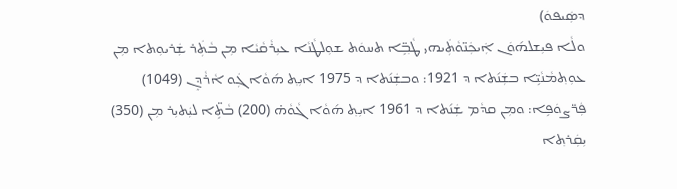ܕܣܲܝܦܘܿ)
ܘܠܵܐ ܦܝܼܫܠܗ݇ܘܿܢ ܐܲܝܟܲܢ̈ܘܵܬܲܝܗܝ ܛܵܒ݂ܹ̈ܐ ܬܚܘܿܬ ܫܘܼܠܛܵܢܵܐ ܥܝܼܪܵܩܵܝܵܐ ܡܼܢ ܒܵܬܲܪ ܫܲܪܝܘܼܬܐ ܡܼܢ ܥܘܼܬ݂ܡܵܢܵܝܹ̈ܐ ܒܫܲܢ݇ܬܐ ܕ 1921: ܘܒܫܲܢ݇ܬܐ ܕ 1975 ܐܝܼܬ݂ ܗ݇ܘܵܐ ܓܲܘ ܐܵܪܵܕܸܢ (1049) ܦܲܪ̈ܨܘܿܦܹܐ: ܘܡܼܢ ܩܕܵܡ ܫܲܢ݇ܬܐ ܕ 1961 ܐܝܼܬ݂ ܗ݇ܘܵܐ ܓܵܘܵܗ̇ (200) ܒܵܬܹ̈ܐ ܠܝܲܬܝܼܪ ܡܼܢ (350) ܝܼܩܲܪܬ݂ܐ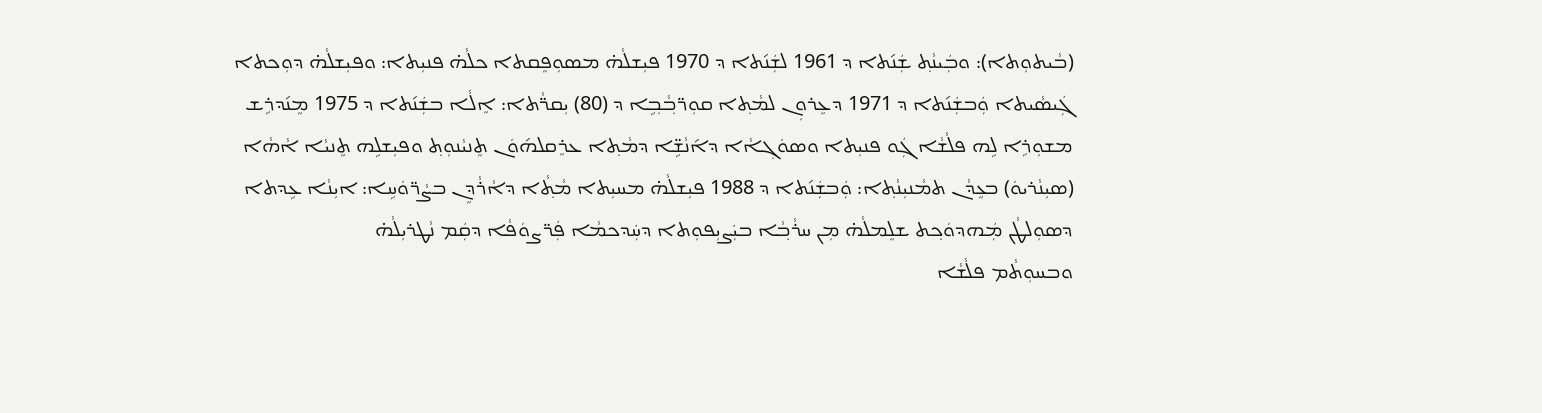(ܒܵܝܬܘܼܬܐ): ܘܒܲܝܢܵܬ݂ ܫܲܢ݇ܬܐ ܕ 1961 ܠܫܲܢ݇ܬܐ ܕ 1970 ܦܝܼܫܠܵܗ̇ ܡܣܘܼܦܸܩܬܐ ܟܠܵܗ̇ ܦܢܝܼܬܐ: ܘܦܝܼܫܠܵܗ̇ ܕܘܼܟܬܐ ܓܲܝܣܵܝܬܐ ܘܲܒܫܲܢ݇ܬܐ ܕ 1971 ܕܥܸܪܘܼܢ ܠܡܵܬ݂ܐ ܩܘܼܪ̈ܒ݂ܵܒ݂ܹܐ ܕ (80) ܝܼܩܪ̈ܵܬܐ: ܐܸܠܵܐ ܒܫܲܢ݇ܬܐ ܕ 1975 ܡܸܢ݇ܕܪܹܫ ܡܫܘܼܪܹܐ ܠܹܗ ܦܠܵܫܵܐ ܓܲܘ ܦܢܝܼܬܐ ܘܣܘܿܓ݂ܐܵܐ ܕܐ݇ܢܵܫܹ̈ܐ ܕܡܵܬ݂ܐ ܥܪܸܩܠܗ݇ܘܿܢ ܬܸܢܝܵܢܘܼܬ݂ ܘܦܝܼܫܠܹܗ ܬܸܢܝܵܐ ܐܵܗܵܐ (ܣܝܼܢܵܪܝܘܿ) ܒܥܸܕܵܢ ܬܡܵܢܝܼܢܵܬ݂ܐ: ܘܲܒܫܲܢ݇ܬܐ ܕ 1988 ܦܝܼܫܠܵܗ̇ ܡܚܝܼܬܐ ܡܵܬ݂ܵܐ ܕܐܵܪܵܕܸܢ ܒܨܵܪ̈ܘܿܚܹܐ: ܐܝܼܢܵܐ ܥܹܕܬܐ ܕܣܘܼܠܛܵܢ ܡܲܗܕܘܿܟ݂ܬ ܫܠܸܡܠܵܗ̇ ܡܼܢ ܚܪܵܒ݂ܵܐ ܒܝܲܨܝܼܦܘܼܬܐ ܕܚܲܕܟܡܵܐ ܦܲܪ̈ܨܘܿܦܵܐ ܕܩܲܡ ܢܵܛܪܝܼܠܵܗ̇
ܘܒܚܘܼܬܵܡ ܦܠܵܫܵܐ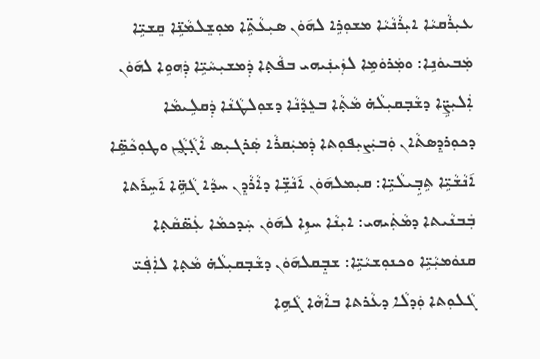ܥܝܼܪܵܩܝܵܐ ܐܝܼܪܵܢܵܝܵܐ ܡܫܘܼܪܹܐ ܠܗ݇ܘܿܢ ܣܝܼܥܵܬܹ̈ܐ ܡܘܼܫܸܠܡܵܢܹ̈ܐ ܩܸܫܝܹ̈ܐ ܡܲܒܝܘܿܢܹܐ: ܘܡܲܪܘܿܡܹܐ ܠܙܲܝܢܲܝܗܝ ܒܦܵܬ݂ܐ ܕܲܡܫܝܼܚܵܝܹ̈ܐ ܕܲܗܘܹܐ ܠܗ݇ܘܿܢ ܐܲܠܝܼܨܹ̈ܐ ܕܫܵܒ݂ܩܝܼܠܵܗ̇ ܡܵܬ݂ܵܐ ܒܥܸܕܵܢܵܐ ܕܫܘܼܠܛܵܢܵܐ ܕܲܩܠܹܝܡܵܐ ܕܟܘܼܪܕܸܣܬܵܐܢ ܘܲܒܝܲܨܝܼܦܘܼܬܐ ܕܲܡܝܲܩܪܵܐ ܣܲܪܓܝܼܣ ܐܵܓ݂ܵܓ̰ܵܢ ܘܛܘܼܟܵܣܹ̈ܐ ܐ݇ܢܵܫܵܝܹ̈ܐ ܬܹܒ݂ܹܝܠܵܝܹ̈ܐ: ܩܝܼܡܠܗ݇ܘܿܢ ܐ݇ܢܵܫܹ̈ܐ ܕܐܵܪܵܕܸܢ ܚܕܵܐ ܓܵܗܹ̈ܐ ܐ݇ܚܹܪ݇ܬܐ ܒܲܒܢܵܝܬܐ ܕܡܵܬܲܝܗܝ: ܐܝܼܢܵܐ ܚܙܹܐ ܠܗ݇ܘܿܢ ܚܲܕܟܡܵܐ ܥܲܣ̈ܩܵܬ݂ܐ ܩܢܘܿܡܝܼܵܝܹ̈ܐ ܘܟܢܘܼܫܝܵܝܹ̈ܐ: ܫܒ݂ܸܩܠܗ݇ܘܿܢ ܕܫܵܒ݂ܩܝܼܠܵܗ̇ ܡܵܬ݂ܐ ܠܐܲܦܲܝ̈ ܓܵܠܘܼܬܐ ܘܲܕܠܵܐ ܕܥܵܪܬܐ ܒܐܵܗܵܐ ܓܵܗܹܐ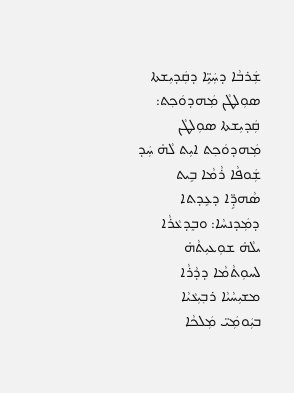ܫܲܪܒܵܐ ܕܚܲܝܹ̈ܐ ܕܩܲܕܝܼܫܬܐ ܣܘܼܠܛܵܢ ܡܲܗܕܘܿܟ݂ܬ:
ܩܲܕܝܼܫܬܐ ܣܘܼܠܛܵܢ ܡܲܗܕܘܿܟ݂ܬ ܐܝܼܬ ܠܵܗ̇ ܚܲܕ ܫܲܘܦܵܐ ܪܵܡܵܐ ܒܹܝܬ ܣܵܗܕܹ̈ܐ ܕܥܹܕܬܐ ܕܡܲܕܢܚܵܐ: ܘܒܸܕܥܵܪܵܐ ܝܠܵܗ̇ ܫܘܼܥܝܼܬܵܗ̇ ܠܚܘܼܬܵܡܵܐ ܕܕܵܪܵܐ ܡܫܝܼܚܵܝܵܐ ܪܒ݂ܝܼܥܵܝܵܐ ܒܝܲܘܡܲܝ̈ ܡܲܠܟܵܐ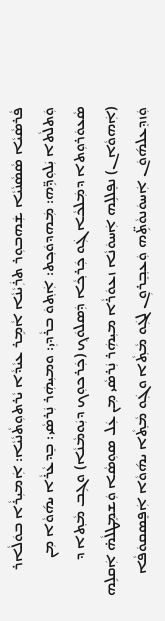ܦܵܪܣܵܝܵܐ ܣܵܣܵܢܵܝܵܐ ܫܲܗܒܘܼܪ ܬܪܲܝܵܢܵܐ ܐܵܡܹܪ ܥܝܵܕܵܐ ܝܵܪܬܘܼܬܵܢܵܝܵܐ: ܐܲܡܝܼܪܵܐ ܒܘܿܠܵܐܪ ܘܲܬܠܵܬܐ ܝܲܠܘܼܕܹ̈ܗ: ܡܲܗܕܘܿܟ݂ܬ: ܐܲܬ݂ܘܿ ܒܪܵܕܝܼ: ܘܡܝܼܗܲܪ ܢܲܪܣܵܝ: ܒܸܕܥܵܪܵܐ ܝܗ݇ܘܵܐ ܡܼܢ ܣܵܥܘܿܪܘܼܬܐ ܕܡܲܠܟܵܐ ܓܲܘ ܟܲܪܟ݂ܵܐ ܕܲܣܠܘܿܟ݂ (ܟܲܪܟܘܼܟ ܕܝܲܘܡܵܢܵܐ) ܘܓܹܒ ܡܵܬ݂ܐ ܕ (ܐܲܗܘܵܐܢ) ܢܦܸܠܠܹܗ ܐܲܚܘܿܢܵܐ ܙܥܘܿܪܵܐ ܡܝܼܗܲܪ ܢܲܪܣܵܝ ܡܼܢ ܥܲܠ ܣܘܼܣܵܐ ܘܲܫܡܸܛܠܵܗ̇ ܐܲܩܠܹܗ ܘܲܙܕܸܥܠܗ݇ܘܿܢ ܐܲܚܘܿܢܘܵܬܹ̈ܗ ܘܲܥܒ݂ܸܪܘܼܢ ܠܓܲܘ ܡܵܬ݂ܵܐ ܘܓܲܘ ܡܵܬ݂ܵܐ ܝܗ݇ܘܵܐ ܐܲܦܸܣܩܘܿܦܵܐ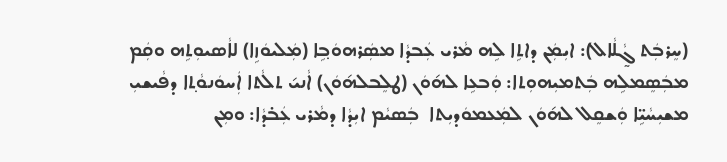(ܚܸܪܒܲܬ ܓ̰ܵܠܵܐܠ): ܐܝܼܡܲܢ ܕܐܬܹܐ ܠܹܗ ܡܵܪܝ ܥܲܒܕܵܐ ܡܣܲܪܗܘܿܒ݂ܹܐ (ܡܲܠܝܘܿܙܹܐ) ܠܐܵܣܝܘܼܬܹܗ ܘܩܲܡ ܡܒܲܣܸܡܠܹܗ ܒܲܬܡܝܼܗܘܼܬܐ: ܘܲܒܥܹܐ ܠܗ݇ܘܿܢ (ܛܠܸܒܠܗ݇ܘܿܢ) ܐܵܢܝ݇ ܬܠܵܬܐ ܐܲܚܘܿܢܘܵܬ݂ܐ ܕܦܵܝܫܝܼ ܡܫܝܼܚܵܝܹ̈ܐ ܘܲܫܩܸܠ ܠܗ݇ܘܿܢ ܠܡܲܥܡܘܿܕܝܼܬܐ  ܒܲܣܝܵܡ ܐܝܼܕܵܐ ܕܡܵܪܝ ܥܲܒ̇ܕܵܐ: ܘܡܼܢ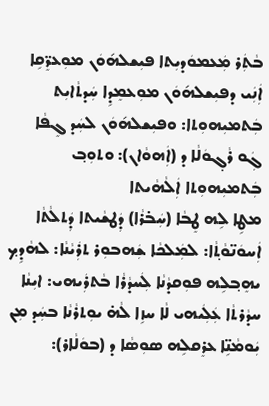ܒܵܬܲܪ ܡܲܥܡܘܿܕܝܼܬܐ ܦܝܼܫܠܗ݇ܘܿܢ ܡܘܼܥܪܸ̈ܩܹܐ ܐܲܢܲܝ ܕܦܝܼܫܠܗ݇ܘܿܢ ܡܘܼܥܡܸܕܹܐ ܚܲܕܬܵܐܝܼܬ ܒܲܬܡܝܼܗܘܼܬܐ: ܘܦܝܼܫܠܗ݇ܘܿܢ ܠܚܲܕ ܓܸܦܵܐ ܓܲܘ ܪܵܓ݂ܘܿܠܵܐ ܕ (ܐܲܗܘܵܐܢ): ܘܬܘܼܒ݂ ܒܲܬܡܝܼܗܘܼܬܐ ܐܲܠܵܗܵܝܬܐ
ܡܛܹܐ ܠܹܗ ܛܸܒܵܐ (ܚܲܒ̇ܪܵܐ) ܕܲܛܫܵܝܬܐ ܕܲܬܠܵܬܵܐ ܐܲܚܘܿܢ̈ܘܵܬ݂ܵܐ: ܠܡܲܠܟܵܐ ܫܲܗܒܘܼܪ ܬܪܲܝܵܢܵܐ: ܠܗܵܕܹܟ݂ ܝܗܸܒ݂ܠܹܗ ܦܘܼܩܕܵܢܵܐ ܠܲܚܕܵܪܵܐ ܒܵܬܪܲܝܗܝ: ܐܝܼܢܵܐ ܚܕܵܪܬܵܐ ܥܲܠܲܝܗܝ ܠܵܐ ܚܙܹܐ ܠܵܗ̇ ܝܘܼܬܪܵܢܵܐ ܒܚܲܕ ܡܼܢ ܝܲܘܡܵܢܹ̈ܐ ܥܪܸܩܠܹܗ ܣܘܼܣܵܐ ܕ (ܒܘܿܠܵܐܪ):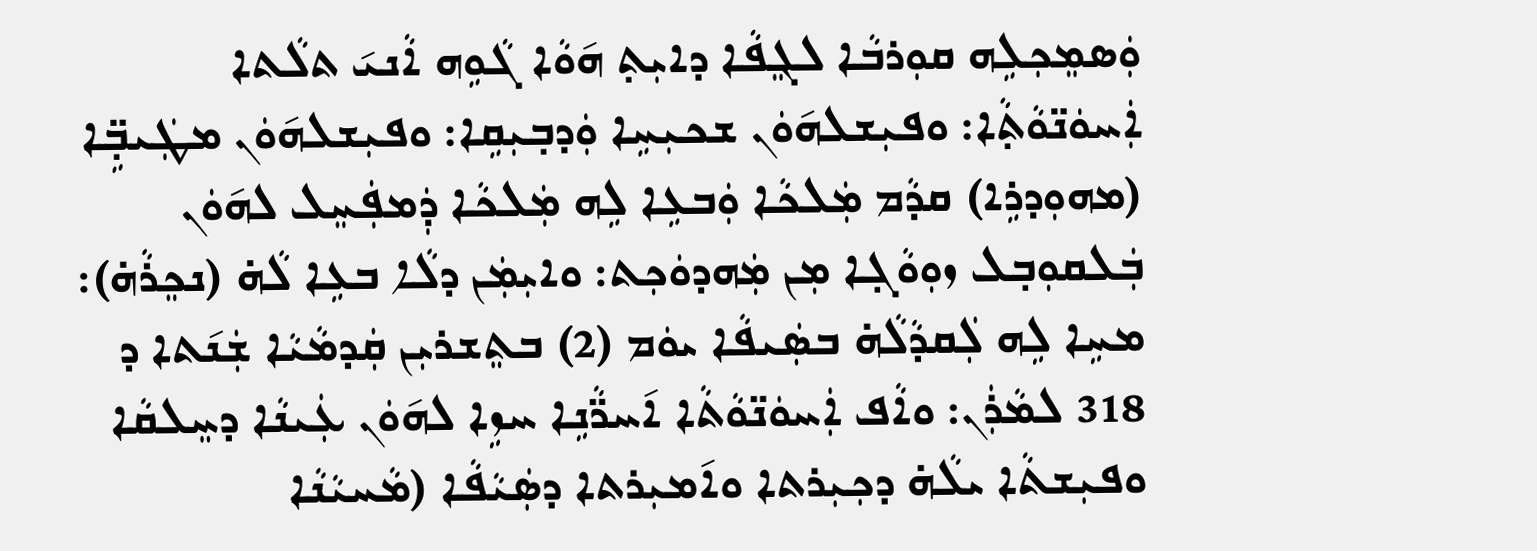ܘܲܣܡܸܟ݂ܠܹܗ ܩܘܼܪܒܵܐ ܠܓܸܦܵܐ ܕܐܝܼܬ݂ ܗ݇ܘܵܐ ܓܵܘܹܗ ܐܵܢܝ݇ ܬܠܵܬܐ ܐܲܚܘܿܢ̈ܘܵܬ݂ܵܐ: ܘܦܝܼܫܠܗ݇ܘܿܢ ܫܟܝܼܚܹܐ ܘܲܕܒ݂ܝܼܩܹܐ: ܘܦܝܼܫܠܗ݇ܘܿܢ ܡܛܲܝܒ݂ܹ̈ܐ (ܡܗܘܼܕܪܹܐ) ܩܕܵܡ ܡܲܠܟܵܐ ܘܲܒܥܹܐ ܠܹܗ ܡܲܠܟܵܐ ܕܲܡܦܲܚܸܠ ܠܗ݇ܘܿܢ ܒܲܠܩܘܼܒ݂ܠ ܙܘܼܘܵܓ݂ܐ ܡܼܢ ܡܲܗܕܘܿܟ݂ܬ: ܘܐܝܼܡܲܢ ܕܠܵܐ ܒܥܹܐ ܠܵܗ̇ (ܢܟܸܪܵܗ̇): ܡܚܹܐ ܠܹܗ ܠܲܩܕܵܠܵܗ̇ ܒܣܲܝܦܵܐ ܝܘܿܡ (2) ܒܬܸܫܪܝܼܢ ܩܲܕܡܵܝܵܐ ܫܲܢ݇ܬܐ ܕ 318 ܠܡܵܪܲܢ: ܘܐܵܦ ܐܲܚܘܿܢ̈ܘܵܬܵܐ ܐ݇ܚܪ̈ܵܢܹܐ ܚܙܹܐ ܠܗ݇ܘܿܢ ܥܲܝܢܵܐ ܕܚܸܠܩܵܐ
ܘܦܝܼܫܬܵܐ ܝܠܵܗ̇ ܕܟ݂ܝܼܪܬܐ ܘܐ݇ܡܝܼܪܬܐ ܕܣܲܝܵܦܵܐ (ܡܵܚܝܵܢܵܐ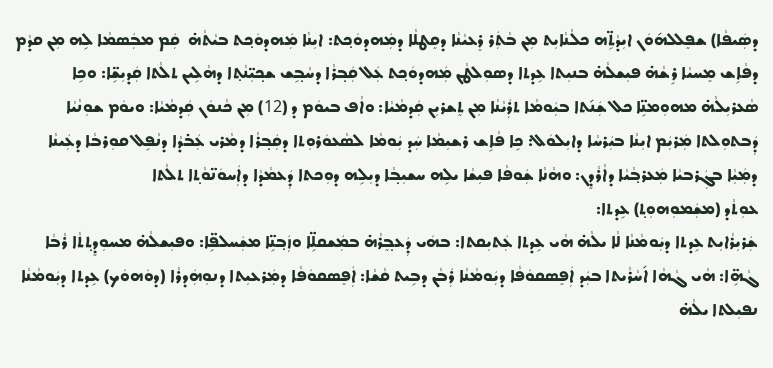ܕܣܲܝܦܵܐ) ܫܦܸܠܠܗ݇ܘܿܢ ܐܝܼܕܵܬܹ̈ܗ ܟܠܵܢܵܐܝܼܬ ܡܼܢ ܒܵܬܲܪ ܪܸܥܝܵܢܵܐ ܕܩܸܛܠܵܐ ܕܡܲܗܕܘܿܟ݂ܬ: ܐܝܼܢܵܐ ܡܲܗܕܘܿܟ݂ܬ ܒܝܵܬܵܗ̇  ܩܲܡ ܡܒܲܣܡܵܐ ܠܹܗ ܡܼܢ ܩܕܵܡ ܕܦܵܐܹܫ ܡܸܚܝܵܐ ܪܹܫܵܗ̇ ܦܝܼܫܠܵܗ̇ ܒܢܝܼܬܐ ܥܹܕܬܐ ܕܣܘܼܠܛܵܢ ܡܲܗܕܘܿܟ݂ܬ ܥܲܠ ܩܲܒ݂ܪܵܐ ܕܚܵܒ݂ܹܫ ܫܟ݂ܝܼ̈ܢܵܬ݂ܐ ܕܗܵܠܹܝܢ ܬܠܵܬܐ ܩܲܕܝܼܫܹ̈ܐ: ܘܟܹܐ ܣܵܥܪܝܼܠܵܗ̇ ܡܗܘܼܡܢܹ̈ܐ ܟܠ ܫܲܢ݇ܬܐ ܒܝܲܘܡܵܐ ܬܪܲܝܵܢܵܐ ܡܼܢ ܬܸܫܪܝܼܢ ܩܲܕܡܵܝܵܐ: ܘܐܵܦ ܒܝܘܿܡ ܕ (12) ܡܼܢ ܟܵܢܘܿܢ ܩܲܕܡܵܝܵܐ: ܘܝܘܿܡ ܫܘܼܢܵܝܵܐ ܕܲܒܬܘܼܠܬܐ ܡܲܪܝܲܡ ܐܝܼܢܵܐ ܒܝܲܪܚܵܐ ܕܐܝܼܠܘܿܠ: ܟܹܐ ܦܵܐܹܫ ܪܫܝܼܡܵܐ ܚܲܕ ܝܲܘܡܵܐ ܠܣܵܥܘܿܪܘܼܬܐ ܕܩܲܒ݂ܪܵܐ ܕܡܵܪܝ ܥܲܒ̇ܕܵܐ ܕܢܵܦܹܠ ܩܘܼܪܒܵܐ ܕܥܲܝܢܵܐ ܕܡܲܝܼܵܐ ܒܓܲܪܒܝܵܐ ܡܲܥܪܒ݂ܵܝܵܐ ܕܐܵܪܵܕܸܢ: ܘܗܵܢܵܐ ܫܲܘܦܵܐ ܦܝܼܫܵܐ ܝܠܹܗ ܚܫܝܼܒ݂ܵܐ ܕܝܼܠܹܗ ܕܘܼܟܬܐ ܕܲܥܡܵܕܵܐ ܕܐܲܚܘܿܢ̈ܘܵܬ݂ܐ ܬܠܵܬܐ
ܥܘܼܬܵܕ (ܡܫܲܡܘܼܗܘܼܬ݂) ܥܹܕܬܐ:
ܫܲܪܝܼܪܵܐܝܼܬ ܥܹܕܬܐ ܕܝܲܘܡܵܢܵܐ ܠܵܐ ܝܠܵܗ̇ ܗܵܝ ܥܹܕܬܐ ܥܲܬܝܼܩܬܐ: ܒܗܿܝ ܕܲܥܒ݂ܸܪܵܗ̇ ܒܡܲܫܩܠܹ̈ܐ ܘܙܲܒ݂ܢܹ̈ܐ ܡܫܲܚܠܦܹ̈ܐ: ܘܦܝܼܫܠܵܗ̇ ܡܚܘܼܕܸܬ݂ܬܵܐ ܪܵܒܵܐ ܓܵܗܹ̈ܐ: ܗܵܝ ܓܵܗܵܐ ܐ݇ܚܵܪܵܝܬܐ ܒܝܲܕ ܐܲܦܸܣܩܘܿܦܵܐ ܕܝܲܘܡܵܢܵܐ ܪܲܒܵܢ ܕܒܹܝܬ ܩܵܫܵܐ: ܐܲܦܸܣܩܘܿܦܵܐ ܕܡܲܪܥܝܼܬܐ ܕܢܘܼܗܲܕܪܵܐ (ܕܘܿܗܘܿܟ) ܥܹܕܬܐ ܕܝܲܘܡܵܢܵܐ ܢܦܝܼܠܬܐ ܝܠܵܗ̇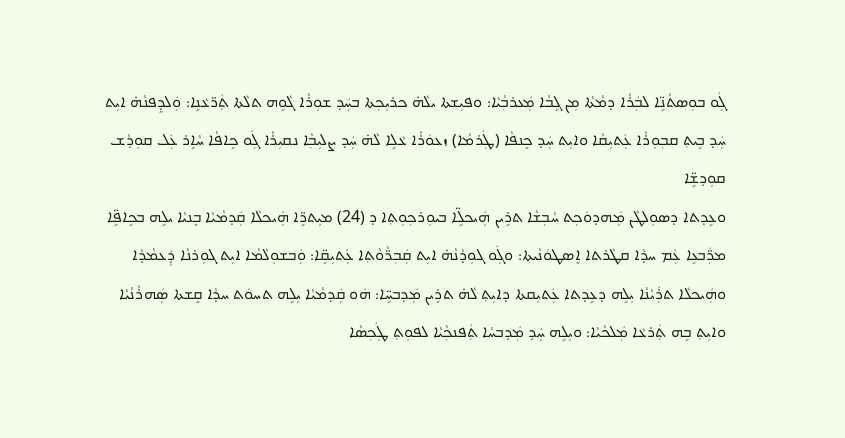ܓܲܘ ܒܘܼܣܬܵܢܹ̈ܐ ܠܒܲܪܵܐ ܕܡܵܬܵܐ ܡܼܢ ܓܹܒܵܐ ܡܲܥܪܒ݂ܵܝܵܐ: ܘܦܝܼܫܬܐ ܝܠܵܗ̇ ܟܪܝܼܟ݂ܬܐ ܒܚܲܕ ܫܘܼܪܵܐ ܓܵܘܹܗ ܬܠܵܬܐ ܬܲܪ̈ܥܵܢܹܐ: ܘܲܠܕܸܦܢܵܗ̇ ܐܝܼܬ ܚܲܕ ܒܹܝܬ݂ ܩܒ݂ܘܼܪܵܐ ܥܲܬܝܼܩܵܐ ܘܐܝܼܬ ܚܲܕ ܟܸܢܦܵܐ (ܛܲܪܡܵܐ) ܙܥܘܿܪܵܐ ܥܵܠܹܐ ܠܵܗ̇ ܚܲܕ ܨܠܝܼܒ݂ܵܐ ܢܩܝܼܪܵܐ ܓܲܘ ܟܹܐܦܵܐ ܚܵܐܹܪ ܥܲܠ ܩܘܼܕܵܫ ܩܘܼܕܫܹ̈ܐ
ܘܥܹܕܬܐ ܕܣܘܼܠܛܵܢ ܡܲܗܕܘܿܟ݂ܬ ܚܵܒ݂ܫܵܐ ܬܪܹܝܢ ܗܲܝܟܠܹ̈ܐ ܒܝܘܼܪܟ݂ܘܼܬ݂ܐ ܕ (24) ܡܝܼܬܪܹ̈ܐ ܗܲܝܟܠܵܐ ܩܲܕܡܵܝܵܐ ܒܸܢܝܵܐ ܝܠܹܗ ܒܟܹܐܦܹ̈ܐ ܡܪ̈ܲܒܥܹܐ ܥܲܡ ܚܕܵܐ ܩܛܵܪܬܐ ܐܸܣܛܘܿܢܵܝܬܐ: ܘܓܲܘ ܓܘܼܕܵܢܵܗ̇ ܐܝܼܬ ܩܲܒ݂ܪ̈ܵܘܵܬ݂ܐ ܥܲܬܝܼܩܹ̈ܐ: ܘܲܒܫܘܼܠܵܡܵܐ ܐܝܼܬ ܓܘܼܪܢܵܐ ܕܲܥܡܵܕܵܐ ܘܗܲܝܟܠܵܐ ܬܪܲܝܵܢܵܐ ܝܼܠܹܗ ܕܥܹܕܬܐ ܥܲܬܝܼܩܬܐ ܕܐܝܼܬ݂ ܠܵܗ̇ ܬܪܹܝܢ ܡܲܕܒܚܹ̈ܐ: ܗܿܘ ܩܲܕܡܵܝܵܐ ܝܼܠܹܗ ܬܚܘܿܬ ܚܕܵܐ ܩܸܫܬܐ ܣܲܗܪܵܢܵܝܵܐ ܘܐܝܼܬ݂ ܒܹܗ ܬܲܪܥܵܐ ܡܲܠܟܵܝܵܐ: ܘܝܼܠܹܗ ܚܲܕ ܡܲܕܒܚܵܐ ܬܲܦܢܟ݂ܵܝܵܐ ܠܦܘܼܬ݂ ܛܲܟ݂ܣܵܐ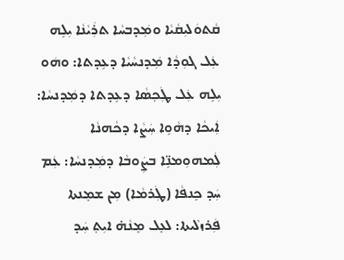ܩܵܬܘܿܠܝܼܩܵܝܵܐ ܘܡܲܕܒܚܵܐ ܬܪܲܝܵܢܵܐ ܝܼܠܹܗ ܥܲܠ ܓܘܼܕܵܐ ܡܲܕܢܚܵܝܵܐ ܕܥܹܕܬܐ: ܘܗܿܘ ܝܼܠܹܗ ܥܲܠ ܛܲܟ݂ܣܵܐ ܕܥܹܕܬܐ ܕܡܲܕܢܚܵܐ: ܐܲܝܟܵܐ ܕܗܵܘܹܐ ܚܲܨܵܐ ܕܟܵܗܢܵܐ ܠܲܡܗܘܼܡܢܹ̈ܐ ܒܨܲܘܒܵܐ ܕܡܲܕܢܚܵܐ: ܥܲܡ ܚܲܕ ܟܸܢܦܵܐ (ܛܲܪܡܵܐ) ܡܼܢ ܫܡܸܢܬܐ ܦܲܪܙܠܵܝܬܐ: ܠܥܸܠ ܡܸܢܵܗ̇ ܐܝܼܬ݂ ܚܲܕ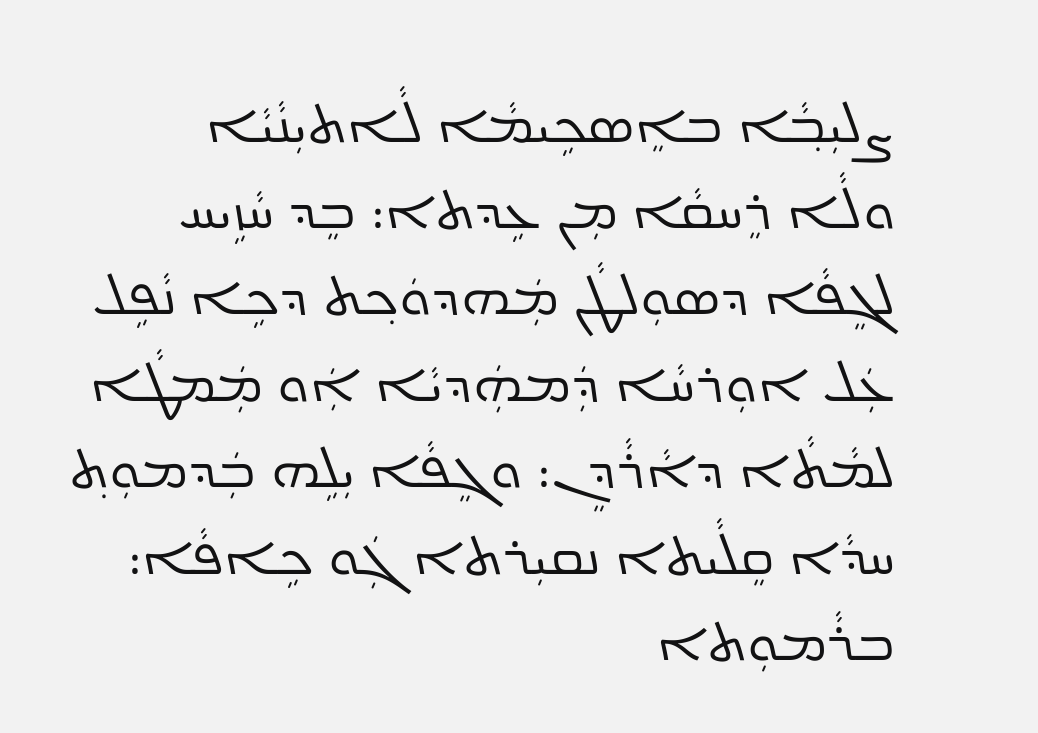ܨܠܝܼܒ݂ܵܐ ܒܐܸܣܟܹܝܡܵܐ ܠܵܐܬܝܼܢܵܝܵܐ
ܘܠܵܐ ܪܸܚܩܵܐ ܡܼܢ ܥܹܕܬܐ: ܒܸܕ ܚܵܙܹܝܚ ܠܓܸܦܵܐ ܕܣܘܼܠܛܵܢ ܡܲܗܕܘܿܟ݂ܬ ܕܟܹܐ ܢܵܦܹܠ ܥܲܠ ܐܘܼܪܚܵܐ ܕܲܡܗܲܕܝܵܐ ܐܲܘ ܡܲܡܛܵܐ ܠܡܵܬܵܐ ܕܐܵܪܵܕܸܢ: ܘܓܸܦܵܐ ܝܼܠܹܗ ܒܲܕܡܘܼܬ݂ ܚܕܵܐ ܩܸܠܵܝܬܐ ܢܩܝܼܪܬܐ ܓܲܘ ܟܹܐܦܵܐ: ܒܪܵܡܘܼܬܐ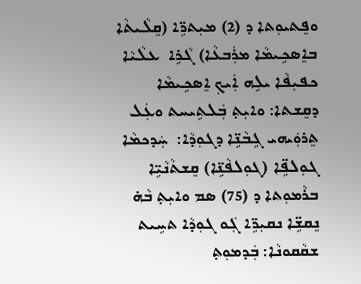ܘܦܸܬܝܘܼܬܐ ܕ (2) ܡܝܼܬܪܹ̈ܐ (ܩܸܠܵܝܬܵܐ ܒܐܸܣܟܹܝܡܵܐ ܡܪܲܒܥܵܐ) ܓܵܪܹܐ  ܥܠܵܝܵܐ ܟܦܝܼܦܵܐ ܝܠܹܗ ܐܲܝܟ݂ ܐܸܣܟܹܝܡܵܐ ܕܩܸܫܬܐ: ܘܐܝܼܬ݂ ܒܲܠܬܹܝܚܬ ܘܥܲܠ ܬܸܪܘܲܝܗܝ ܓܹܒܵܢܹ̈ܐ ܕܓܘܼܕܵܐ:  ܚܲܕܟܡܵܐ ܓܘܼܠܦܹ̈ܐ (ܓܘܼܠܦܵܢܹ̈ܐ) ܩܸܫܬܵܢܵܝܹ̈ܐ ܒܪܵܡܘܼܬܐ ܕ (75) ܣܡ ܘܐܝܼܬ݂ ܒܵܗ̇ ܢܸܩܫܹ̈ܐ ܢܩܝܼܪܹ̈ܐ ܓܲܘ ܓܘܼܕܵܐ ܬܚܹܝܬ ܫܩܵܩܘܢܵܐ: ܒܲܕܡܘܼܬ݂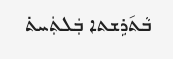ܒܵܬ݇ܪܹܫܬܐ ܒܲܠܬܲܚܬ̇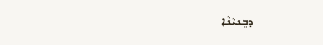ܕܒܸܢܝܵܢܵܐ